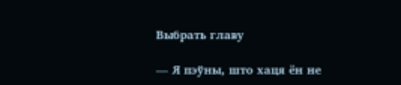Выбрать главу

— Я пэўны, што хаця ён не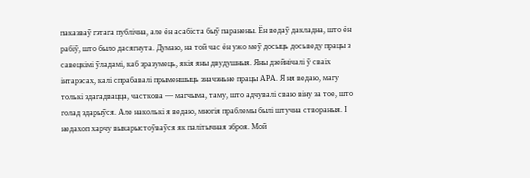паказваў гэтага публічна, але ён асабіста быў паранены. Ён ведаў дакладна, што ён рабіў, што было дасягнута. Думаю, на той час ён ужо меў досыць досьведу працы з савецкімі ўладамі, каб зразумець, якія яны двудушныя. Яны дзейнічалі ў сваіх інтарэсах, калі спрабавалі прыменшыць значэньне працы АРА. Я ня ведаю, магу толькі здагадвацца, часткова — магчыма, таму, што адчувалі сваю віну за тое, што голад здарыўся. Але наколькі я ведаю, многія праблемы былі штучна створаныя. І недахоп харчу выкарыстоўваўся як палітычная зброя. Мой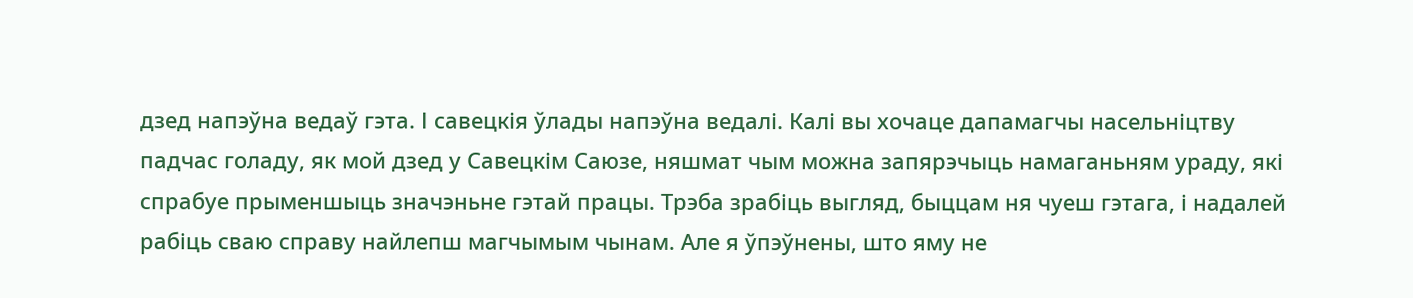дзед напэўна ведаў гэта. І савецкія ўлады напэўна ведалі. Калі вы хочаце дапамагчы насельніцтву падчас голаду, як мой дзед у Савецкім Саюзе, няшмат чым можна запярэчыць намаганьням ураду, які спрабуе прыменшыць значэньне гэтай працы. Трэба зрабіць выгляд, быццам ня чуеш гэтага, і надалей рабіць сваю справу найлепш магчымым чынам. Але я ўпэўнены, што яму не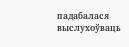падабалася выслухоўваць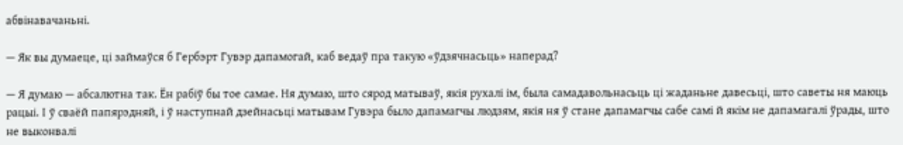абвінавачаньні.

— Як вы думаеце, ці займаўся б Гербэрт Гувэр дапамогай, каб ведаў пра такую «ўдзячнасьць» наперад?

— Я думаю — абсалютна так. Ён рабіў бы тое самае. Ня думаю, што сярод матываў, якія рухалі ім, была самадавольнасьць ці жаданьне давесьці, што саветы ня маюць рацыі. І ў сваёй папярэдняй, і ў наступнай дзейнасьці матывам Гувэра было дапамагчы людзям, якія ня ў стане дапамагчы сабе самі й якім не дапамагалі ўрады, што не выконвалі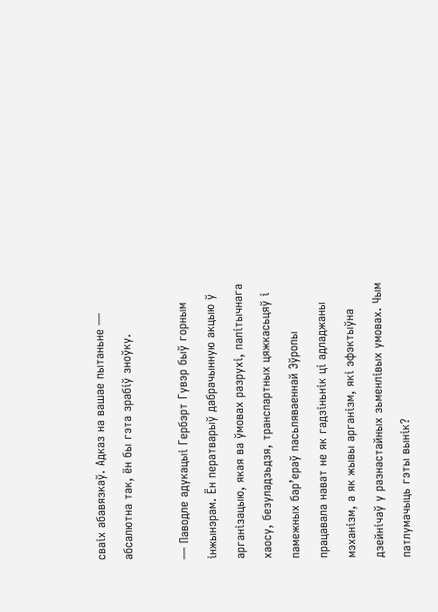сваіх абавязкаў. Адказ на вашае пытаньне — абсалютна так, ён бы гэта зрабіў зноўку.

— Паводле адукацыі Гербэрт Гувэр быў горным інжынэрам. Ён ператварыў дабрачынную акцыю ў арганізацыю, якая ва ўмовах разрухі, палітычнага хаосу, безуладзьдзя, транспартных цяжкасьцяў і памежных бар’ераў пасьляваеннай Эўропы працавала нават не як гадзіньнік ці адладжаны мэханізм, а як жывы арганізм, які эфэктыўна дзейнічаў у разнастайных зьменлівых умовах. Чым патлумачыць гэты вынік?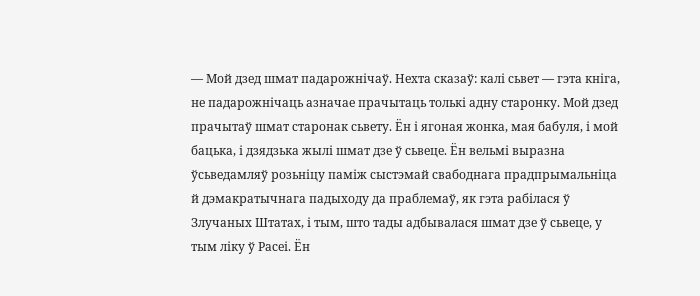— Мой дзед шмат падарожнічаў. Нехта сказаў: калі сьвет — гэта кніга, не падарожнічаць азначае прачытаць толькі адну старонку. Мой дзед прачытаў шмат старонак сьвету. Ён і ягоная жонка, мая бабуля, і мой бацька, і дзядзька жылі шмат дзе ў сьвеце. Ён вельмі выразна ўсьведамляў розьніцу паміж сыстэмай свабоднага прадпрымальніца й дэмакратычнага падыходу да праблемаў, як гэта рабілася ў Злучаных Штатах, і тым, што тады адбывалася шмат дзе ў сьвеце, у тым ліку ў Расеі. Ён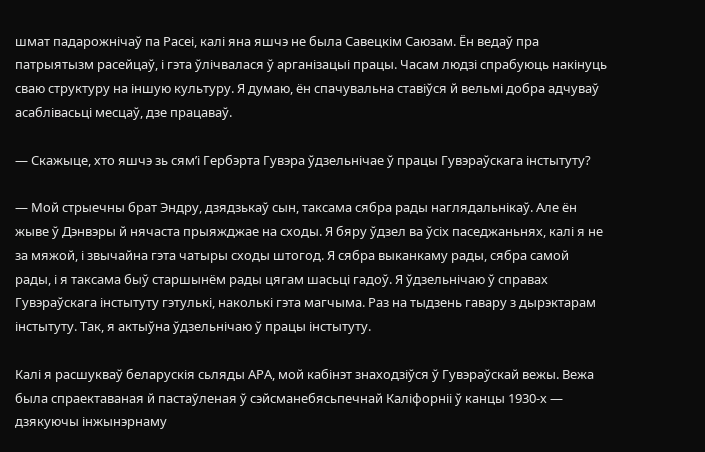шмат падарожнічаў па Расеі, калі яна яшчэ не была Савецкім Саюзам. Ён ведаў пра патрыятызм расейцаў, і гэта ўлічвалася ў арганізацыі працы. Часам людзі спрабуюць накінуць сваю структуру на іншую культуру. Я думаю, ён спачувальна ставіўся й вельмі добра адчуваў асаблівасьці месцаў, дзе працаваў.

— Скажыце, хто яшчэ зь сям’і Гербэрта Гувэра ўдзельнічае ў працы Гувэраўскага інстытуту?

— Мой стрыечны брат Эндру, дзядзькаў сын, таксама сябра рады наглядальнікаў. Але ён жыве ў Дэнвэры й нячаста прыяжджае на сходы. Я бяру ўдзел ва ўсіх паседжаньнях, калі я не за мяжой, і звычайна гэта чатыры сходы штогод. Я сябра выканкаму рады, сябра самой рады, і я таксама быў старшынём рады цягам шасьці гадоў. Я ўдзельнічаю ў справах Гувэраўскага інстытуту гэтулькі, наколькі гэта магчыма. Раз на тыдзень гавару з дырэктарам інстытуту. Так, я актыўна ўдзельнічаю ў працы інстытуту.

Калі я расшукваў беларускія сьляды АРА, мой кабінэт знаходзіўся ў Гувэраўскай вежы. Вежа была спраектаваная й пастаўленая ў сэйсманебясьпечнай Каліфорніі ў канцы 1930-х — дзякуючы інжынэрнаму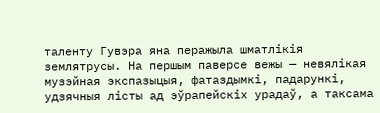таленту Гувэра яна перажыла шматлікія землятрусы. На першым паверсе вежы — невялікая музэйная экспазыцыя, фатаздымкі, падарункі, удзячныя лісты ад эўрапейскіх урадаў, а таксама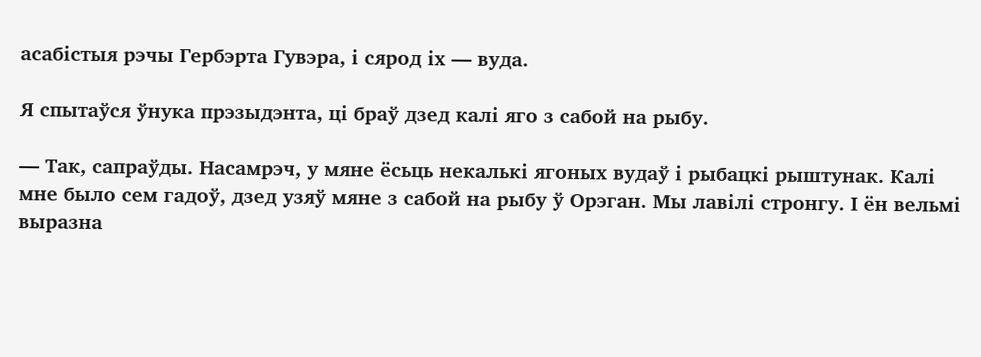асабістыя рэчы Гербэрта Гувэра, і сярод іх — вуда.

Я спытаўся ўнука прэзыдэнта, ці браў дзед калі яго з сабой на рыбу.

— Так, сапраўды. Насамрэч, у мяне ёсьць некалькі ягоных вудаў і рыбацкі рыштунак. Калі мне было сем гадоў, дзед узяў мяне з сабой на рыбу ў Орэган. Мы лавілі стронгу. І ён вельмі выразна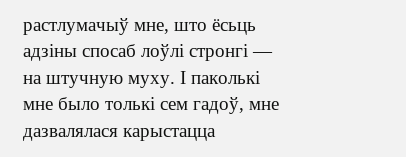растлумачыў мне, што ёсьць адзіны спосаб лоўлі стронгі — на штучную муху. І паколькі мне было толькі сем гадоў, мне дазвалялася карыстацца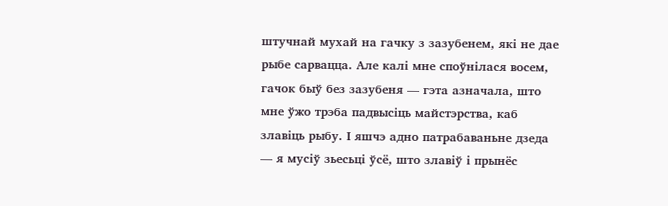штучнай мухай на гачку з зазубенем, які не дае рыбе сарвацца. Але калі мне споўнілася восем, гачок быў без зазубеня — гэта азначала, што мне ўжо трэба падвысіць майстэрства, каб злавіць рыбу. І яшчэ адно патрабаваньне дзеда — я мусіў зьесьці ўсё, што злавіў і прынёс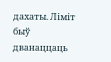дахаты. Ліміт быў дванаццаць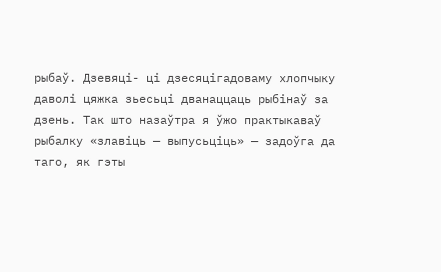рыбаў. Дзевяці- ці дзесяцігадоваму хлопчыку даволі цяжка зьесьці дванаццаць рыбінаў за дзень. Так што назаўтра я ўжо практыкаваў рыбалку «злавіць — выпусьціць» — задоўга да таго, як гэты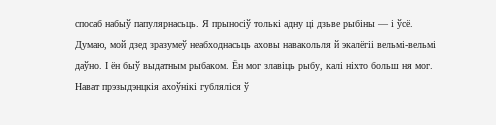спосаб набыў папулярнасьць. Я прыносіў толькі адну ці дзьве рыбіны — і ўсё. Думаю, мой дзед зразумеў неабходнасьць аховы навакольля й экалёгіі вельмі-вельмі даўно. І ён быў выдатным рыбаком. Ён мог злавіць рыбу, калі ніхто больш ня мог. Нават прэзыдэнцкія ахоўнікі губляліся ў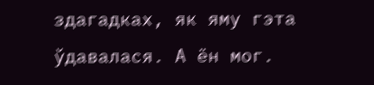здагадках, як яму гэта ўдавалася. А ён мог.